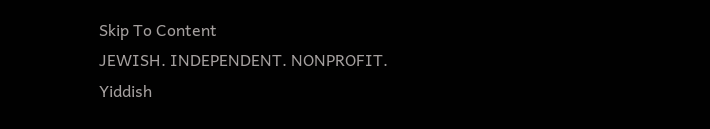Skip To Content
JEWISH. INDEPENDENT. NONPROFIT.
Yiddish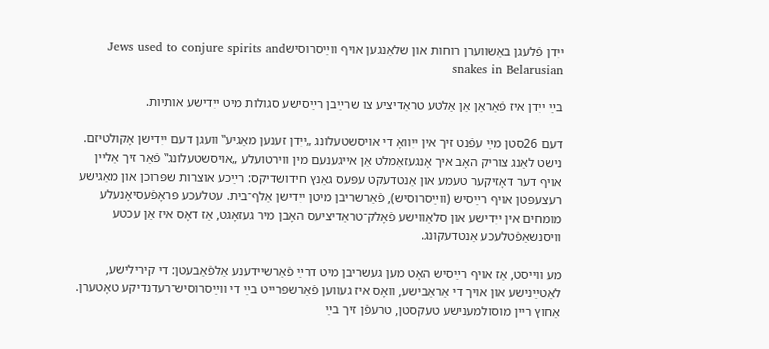ייִדן פֿלעגן באַשווערן רוחות און שלאַנגען אויף ווײַסרוסישJews used to conjure spirits and snakes in Belarusian

בײַ ייִדן איז פֿאַראַן אַן אַלטע טראַדיציע צו שרײַבן רײַסישע סגולות מיט ייִדישע אותיות.

דעם 26סטן מײַ עפֿנט זיך אין ייִוואָ די אויסשטעלונג „ייִדן זענען מאַגיע‟ וועגן דעם ייִדישן אָקולטיזם. נישט לאַנג צוריק האָב איך אָנגעזאַמלט אַן אייגענעם מין ווירטועלע „אויסשטעלונג‟ פֿאַר זיך אַליין אויף דער דאָזיקער טעמע און אַנטדעקט עפּעס גאַנץ חידושדיקס: רײַכע אוצרות שפּרוכן און מאַגישע רעצעפּטן אויף רײַסיש (ווײַסרוסיש), פֿאַרשריבן מיטן ייִדישן אַלף־בית. עטלעכע פּראָפֿעסיאָנעלע מומחים אין ייִדישע און סלאַווישע פֿאָלק־טראַדיציעס האָבן מיר געזאָגט, אַז דאָס איז אַן עכטע וויסנשאַפֿטלעכע אַנטדעקונג.

מע ווייסט, אַז אויף רײַסיש האָט מען געשריבן מיט דרײַ פֿאַרשיידענע אַלפֿאַבעטן: די קירילישע, לאַטײַנישע און אויך די אַראַבישע, וואָס איז געווען פֿאַרשפּרייט בײַ די ווײַסרוסיש־רעדנדיקע טאָטערן. אַחוץ ריין מוסולמענישע טעקסטן, טרעפֿן זיך בײַ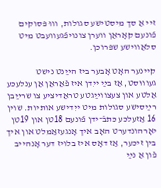זיי אַ סך מיסטישע סגולות, וווּ פּסוקים פֿונעם קאָראַן ווערן צונויפֿגעוועבט מיט סלאַווישע שפּרוכן.

קיינער האָט אָבער ביז הײַנט נישט געוווּסט, אַז בײַ ייִדן איז פֿאַראַן אַן ענלעכע אַלטע און צעצווײַגטע טראַדיציע צו שרײַבן רײַסישע סגולות מיט ייִדישע אותיות. שוין 16 אַזעלכע כּתבֿ־ידן פֿונעם 18טן און 19טן יאָרהונדערט האָב איך אָנגעזאַמלט און איך בין זיכער, אַז דאָס איז בלויז דער אָנהייב פֿון אַ נײַ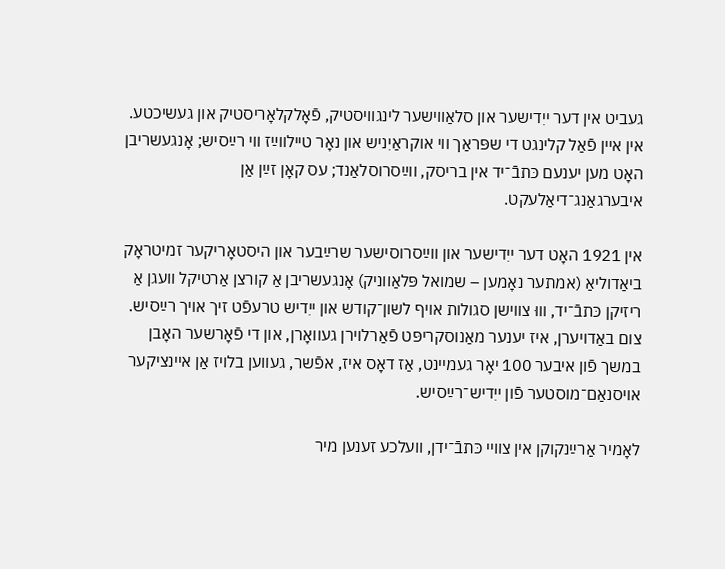געביט אין דער ייִדישער און סלאַווישער לינגוויסטיק, פֿאָלקלאָריסטיק און געשיכטע. אין איין פֿאַל קלינגט די שפּראַך ווי אוקראַיִניש און נאָר טיילווײַז ווי רײַסיש; אָנגעשריבן האָט מען יענעם כּתבֿ־יד אין בריסק, ווײַסרוסלאַנד; עס קאָן זײַן אַן איבערגאַנג־דיאַלעקט.

אין 1921 האָט דער ייִדישער און ווײַסרוסישער שרײַבער און היסטאָריקער זמיטראָק ביאַדוליאַ (אמתער נאָמען – שמואל פּלאַווניק) אָנגעשריבן אַ קורצן אַרטיקל וועגן אַ ריזיקן כּתבֿ־יד, וווּ צווישן סגולות אויף לשון־קודש און ייִדיש טרעפֿט זיך אויך רײַסיש. צום באַדויערן, איז יענער מאַנוסקריפּט פֿאַרלוירן געוואָרן, און די פֿאָרשער האָבן במשך פֿון איבער 100 יאָר געמיינט, אַז דאָס איז, אפֿשר, געווען בלויז אַן איינציקער אויסנאַם־מוסטער פֿון ייִדיש־רײַסיש.

לאָמיר אַרײַנקוקן אין צוויי כּתבֿ־ידן, וועלכע זענען מיר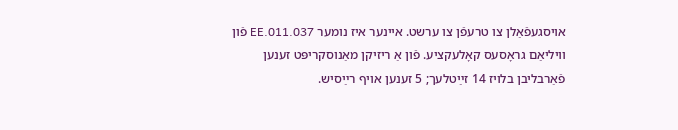אויסגעפֿאַלן צו טרעפֿן צו ערשט. איינער איז נומער EE.011.037 פֿון וויליאַם גראָסעס קאָלעקציע. פֿון אַ ריזיקן מאַנוסקריפּט זענען פֿאַרבליבן בלויז 14 זײַטלעך; 5 זענען אויף רײַסיש.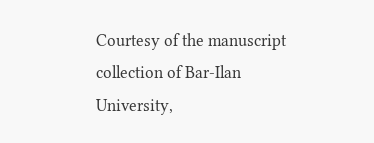Courtesy of the manuscript collection of Bar-Ilan University,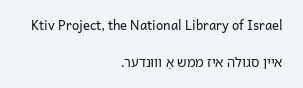Ktiv Project, the National Library of Israel

איין סגולה איז ממש אַ וווּנדער.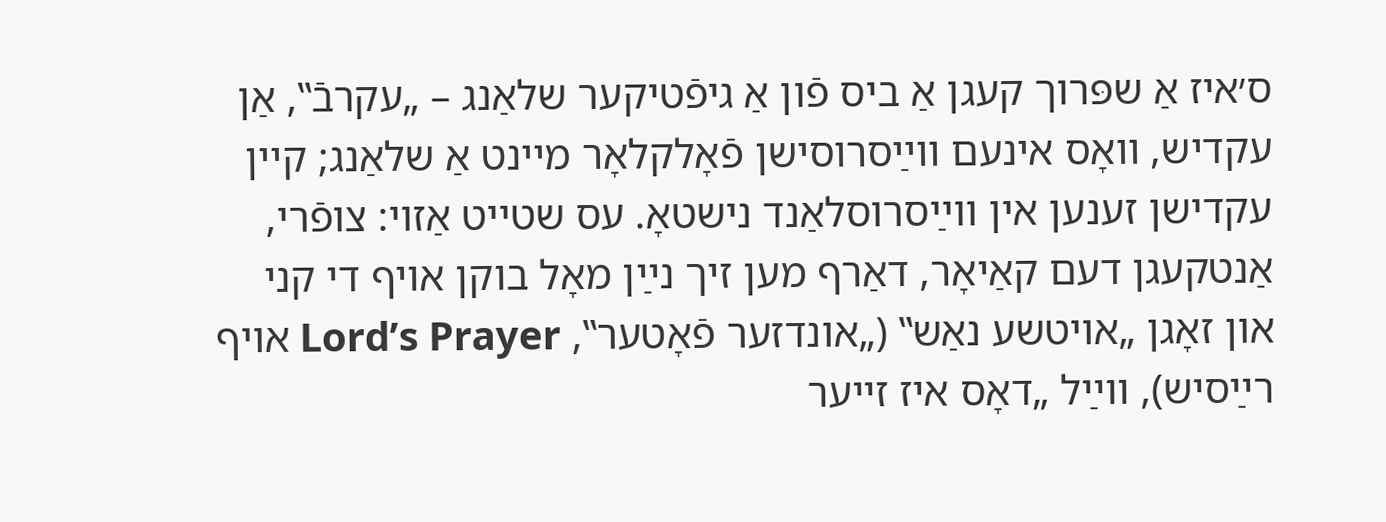ס׳איז אַ שפּרוך קעגן אַ ביס פֿון אַ גיפֿטיקער שלאַנג – „עקרבֿ‟, אַן עקדיש, וואָס אינעם ווײַסרוסישן פֿאָלקלאָר מיינט אַ שלאַנג; קיין עקדישן זענען אין ווײַסרוסלאַנד נישטאָ. עס שטייט אַזוי: צופֿרי, אַנטקעגן דעם קאַיאָר, דאַרף מען זיך נײַן מאָל בוקן אויף די קני און זאָגן „אויטשע נאַש‟ („אונדזער פֿאָטער‟, Lord’s Prayer אויף רײַסיש), ווײַל „דאָס איז זייער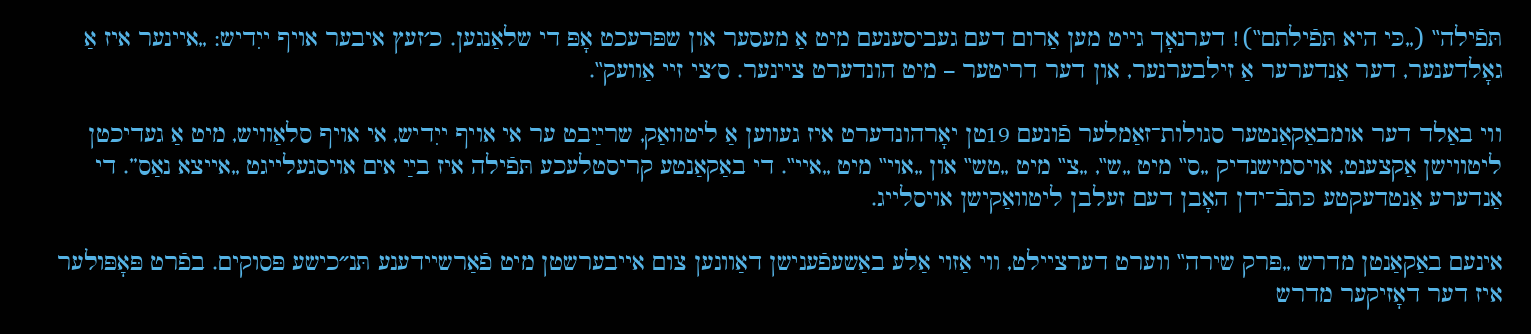תּפֿילה‟ („כּי היא תּפֿילתם‟)! דערנאָך גייט מען אַרום דעם געביסענעם מיט אַ מעסער און שפּרעכט אָפּ די שלאַנגען. כ׳זעץ איבער אויף ייִדיש: „איינער איז אַ גאָלדענער, דער אַנדערער אַ זילבערנער, און דער דריטער – מיט הונדערט ציינער. ס׳צי זיי אַוועק‟.

ווי באַלד דער אומבאַקאַנטער סגולות־זאַמלער פֿונעם 19טן יאָרהונדערט איז געווען אַ ליטוואַק, שרײַבט ער אי אויף ייִדיש, אי אויף סלאַוויש, מיט אַ געדיכטן ליטווישן אַקצענט, אויסמישנדיק „ס‟ מיט „ש‟, „צ‟ מיט „טש‟ און „אוי‟ מיט „איי‟. די באַקאַנטע קריסטלעכע תּפֿילה איז בײַ אים אויסגעלייגט „אייצא נאַס”. די אַנדערע אַנטדעקטע כּתבֿ־ידן האָבן דעם זעלבן ליטוואַקישן אויסלייג.

אינעם באַקאַנטן מדרש „פּרק שירה‟ ווערט דערציילט, ווי אַזוי אַלע באַשעפֿענישן דאַוונען צום אייבערשטן מיט פֿאַרשיידענע תּנ״כישע פּסוקים. בפֿרט פּאָפּולער איז דער דאָזיקער מדרש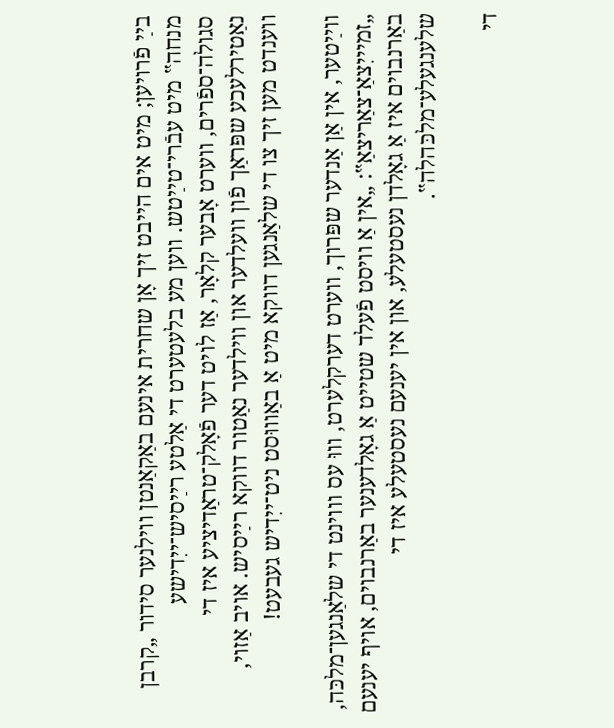בײַ פֿרויען; מיט אים הייבט זיך אָן שחרית אינעם באַקאַנטן ווילנער סידור „קרבן מנחה‟ מיט עבֿרי־טײַטש. ווען מע בלעטערט די אַלטע רײַסיש־ייִדישע סגולה־ספֿרים, ווערט אָבער קלאָר, אַז לויט דער פֿאָלק־טראַדיציע איז די נאַטירלעכע שפּראַך פֿון וועלדער און ווילדער נאַטור דווקא רײַסיש. אויב אַזוי, ווענדט מען זיך צו די שלאַנגען דווקא מיט אַ באַוווּסט ניט־ייִדיש געבעט!

ווײַטער, אין אַן אַנדער שפּרוך, ווערט דערקלערט, וווּ עס וווינט די שלאַנגען־מלכּה, „זמיייִצאַ־צאַריצאַ‟: „אין אַ וויסט פֿעלד שטייט אַ גאָלדענער באַרנבוים, אויף יענעם באַרנבוים איז אַ גאָלדן נעסטעלע, און אין יענעם נעסטעלע איז די שלענגעלע־מלכּהלה‟.

די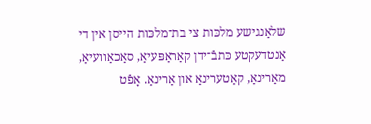שלאַנגישע מלכּות צי בת־מלכּות הייסן אין די אַנטדעקטע כּתבֿ־ידן קאַראַפּעיאַ, סאַכאַוועיאַ, מאַרינאַ, קאַטערינאַ און אַרינאַ. אָפֿט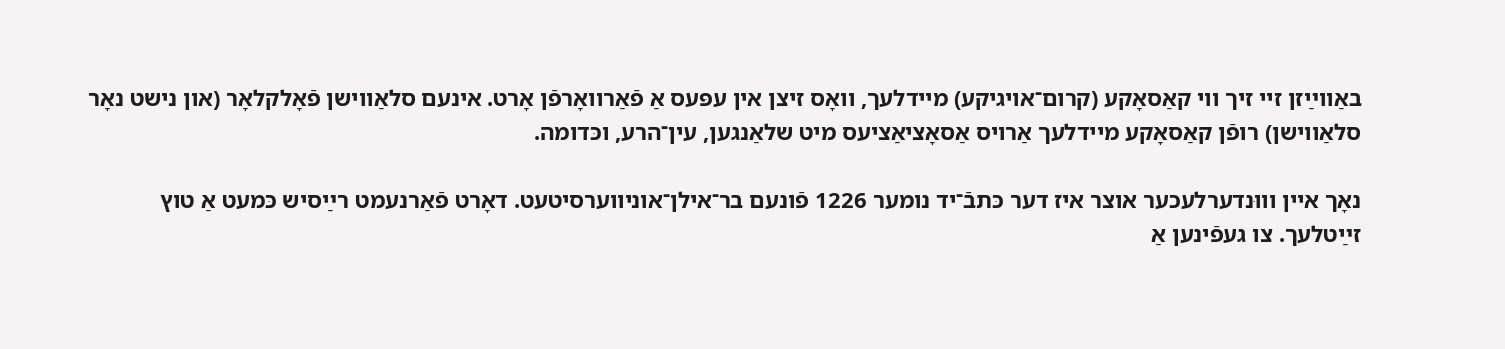באַווײַזן זיי זיך ווי קאַסאָקע (קרום־אויגיקע) מיידלעך, וואָס זיצן אין עפּעס אַ פֿאַרוואָרפֿן אָרט. אינעם סלאַווישן פֿאָלקלאָר (און נישט נאָר סלאַווישן) רופֿן קאַסאָקע מיידלעך אַרויס אַסאָציאַציעס מיט שלאַנגען, עין־הרע, וכּדומה.

נאָך איין וווּנדערלעכער אוצר איז דער כּתבֿ־יד נומער 1226 פֿונעם בר־אילן־אוניווערסיטעט. דאָרט פֿאַרנעמט רײַסיש כּמעט אַ טוץ זײַטלעך. צו געפֿינען אַ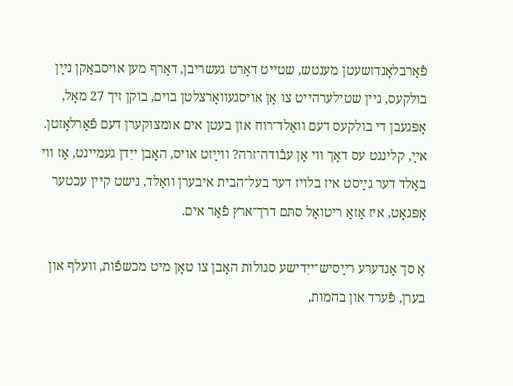פֿאַרבלאָנדזשעטן מענטש, שטייט דאָרט געשריבן, דאַרף מען אויסבאַקן נײַן בולקעס, גיין שטילערהייט צו אַן אויסגעוואָרצלטן בוים, בוקן זיך 27 מאָל, אָפּגעבן די בולקעס דעם וואַלד־רוח און בעטן אים אומצוקערן דעם פֿאַרלאָזטן. אײַ, קלינגט עס דאָך ווי אַן עבֿודה־זרה? ווײַזט אויס, האָבן ייִדן געמיינט, אַז ווי באַלד דער גײַסט איז בלויז דער בעל־הבית איבערן וואַלד, נישט קיין עכטער אָפּגאָט, איז אַזאַ ריטואַל סתּם דרך־ארץ פֿאַר אים.

אַ סך אַנדערע רײַסיש־ייִדישע סגולות האָבן צו טאָן מיט מכשפֿות, וועלף און בערן, פֿערד און בהמות,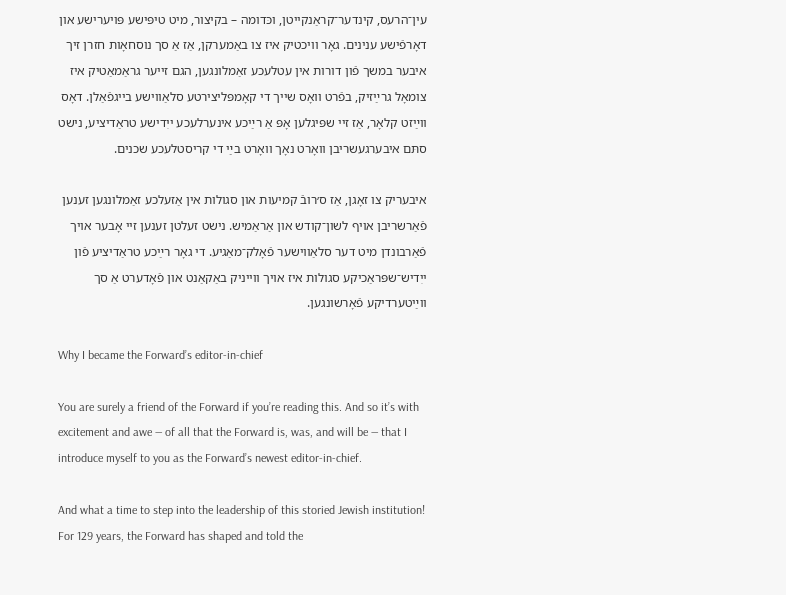עין־הרעס, קינדער־קראַנקייטן, וכּדומה – בקיצור, מיט טיפּישע פּויערישע און דאָרפֿישע ענינים. גאָר וויכטיק איז צו באַמערקן, אַז אַ סך נוסחאָות חזרן זיך איבער במשך פֿון דורות אין עטלעכע זאַמלונגען, הגם זייער גראַמאַטיק איז צומאָל גרײַזיק, בפֿרט וואָס שייך די קאָמפּליצירטע סלאַווישע בייגפֿאַלן. דאָס ווײַזט קלאָר, אַז זיי שפּיגלען אָפּ אַ רײַכע אינערלעכע ייִדישע טראַדיציע, נישט סתּם איבערגעשריבן וואָרט נאָך וואָרט בײַ די קריסטלעכע שכנים.

איבעריק צו זאָגן, אַז ס׳רובֿ קמיעות און סגולות אין אַזעלכע זאַמלונגען זענען פֿאַרשריבן אויף לשון־קודש און אַראַמיש. נישט זעלטן זענען זיי אָבער אויך פֿאַרבונדן מיט דער סלאַווישער פֿאָלק־מאַגיע. די גאָר רײַכע טראַדיציע פֿון ייִדיש־שפּראַכיקע סגולות איז אויך ווייניק באַקאַנט און פֿאָדערט אַ סך ווײַטערדיקע פֿאָרשונגען.

Why I became the Forward’s editor-in-chief

You are surely a friend of the Forward if you’re reading this. And so it’s with excitement and awe — of all that the Forward is, was, and will be — that I introduce myself to you as the Forward’s newest editor-in-chief.

And what a time to step into the leadership of this storied Jewish institution! For 129 years, the Forward has shaped and told the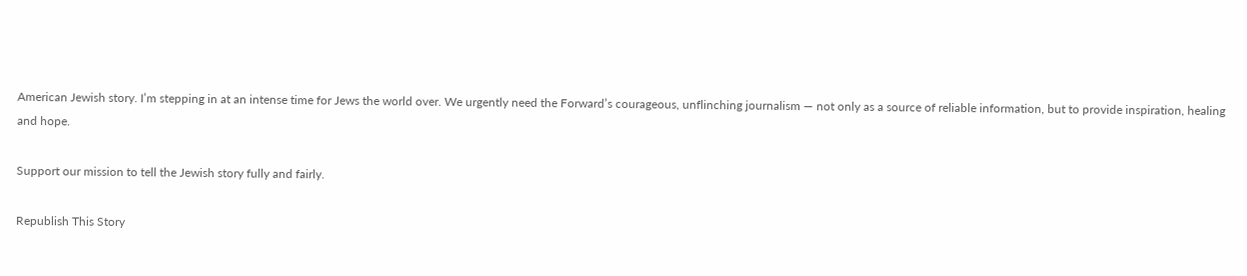American Jewish story. I’m stepping in at an intense time for Jews the world over. We urgently need the Forward’s courageous, unflinching journalism — not only as a source of reliable information, but to provide inspiration, healing and hope.

Support our mission to tell the Jewish story fully and fairly.

Republish This Story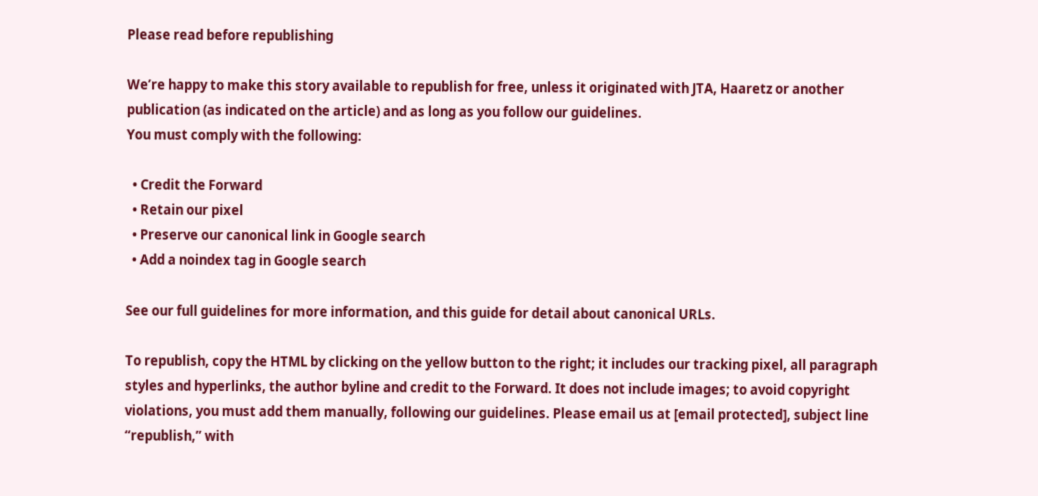Please read before republishing

We’re happy to make this story available to republish for free, unless it originated with JTA, Haaretz or another publication (as indicated on the article) and as long as you follow our guidelines.
You must comply with the following:

  • Credit the Forward
  • Retain our pixel
  • Preserve our canonical link in Google search
  • Add a noindex tag in Google search

See our full guidelines for more information, and this guide for detail about canonical URLs.

To republish, copy the HTML by clicking on the yellow button to the right; it includes our tracking pixel, all paragraph styles and hyperlinks, the author byline and credit to the Forward. It does not include images; to avoid copyright violations, you must add them manually, following our guidelines. Please email us at [email protected], subject line “republish,” with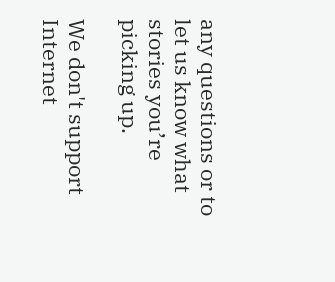any questions or to let us know what stories you’re picking up.

We don't support Internet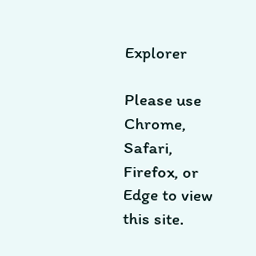Explorer

Please use Chrome, Safari, Firefox, or Edge to view this site.